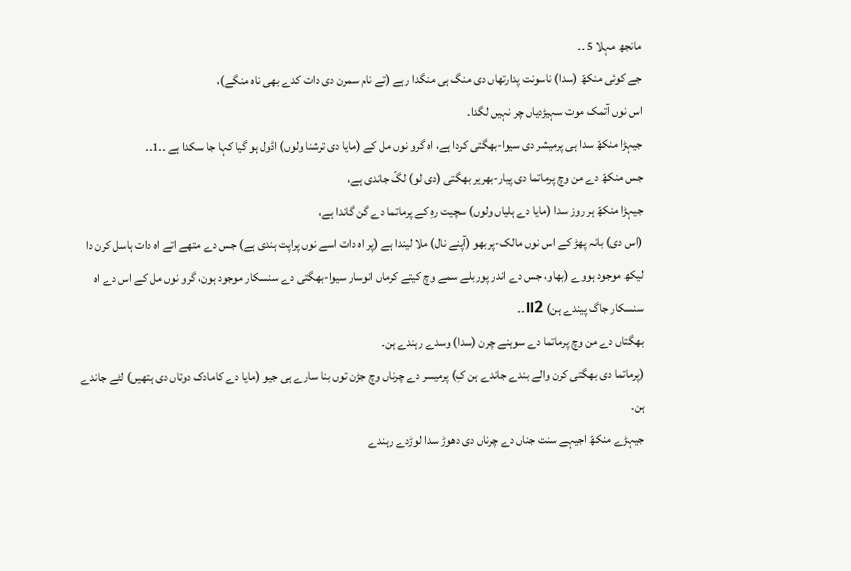مانجھ مہلا 5 ۔۔
جے کوئی منکھّ (سدا) ناسونت پدارتھاں دی منگ ہی منگدا رہے (تے نام سمرن دی دات کدے بھی ناہ منگے)،
اس نوں آتمک موت سہیڑدیاں چر نہیں لگدا۔
جیہڑا منکھّ سدا ہی پرمیشر دی سیوا-بھگتی کردا ہے، اہ گرو نوں مل کے (مایا دی ترشنا ولوں) اڈول ہو گیا کہا جا سکدا ہے ۔۔1۔۔
جس منکھّ دے من وچ پرماتما دی پیار-بھریر بھگتی (دی لو) لگّ جاندی ہے،
جیہڑا منکھّ ہر روز سدا (مایا دے ہلیاں ولوں) سچیت رہِ کے پرماتما دے گن گاندا ہے،
(اس دی) بانہ پھڑ کے اس نوں مالک-پربھو (آپنے نال) ملا لیندا ہے (پر اہ دات اسے نوں پراپت ہندی ہے) جس دے متھے اتے اہ دات ہاسل کرن دا لیکھ موجود ہووے (بھاو، جس دے اندر پوربلے سمے وچ کیتے کرماں انوسار سیوا-بھگتی دے سنسکار موجود ہون، گرو نوں مل کے اس دے اہ سنسکار جاگ پیندے ہن) ॥2۔۔
بھگتاں دے من وچ پرماتما دے سوہنے چرن (سدا) وسدے رہندے ہن۔
(پرماتما دی بھگتی کرن والے بندے جاندے ہن کِ) پرمیسر دے چرناں وچ جڑن توں بنا سارے ہی جیو (مایا دے کامادک دوتاں دی ہتھیں) لٹے جاندے ہن۔
جیہڑے منکھّ اجیہے سنت جناں دے چرناں دی دھوڑ سدا لوڑدے رہندے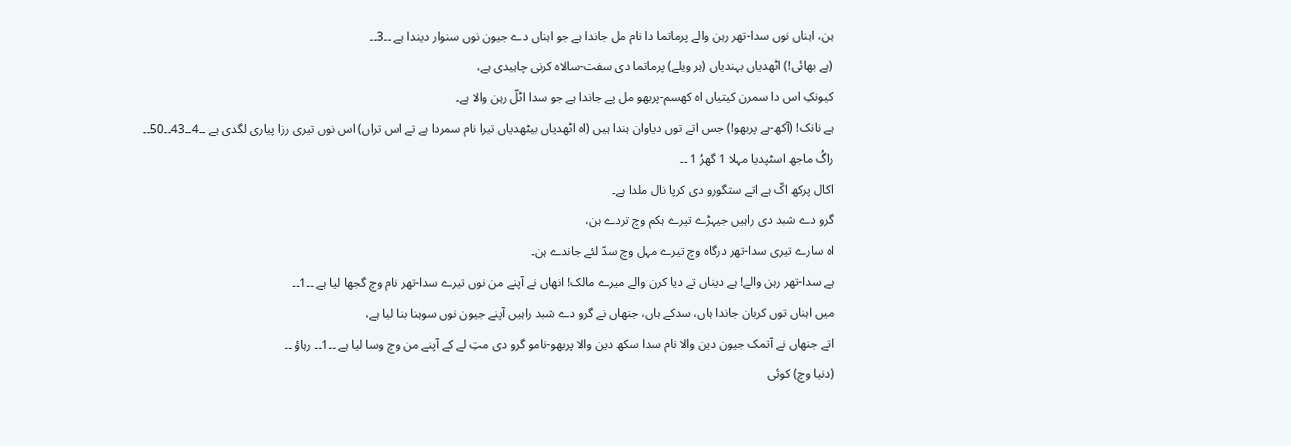ہن، اہناں نوں سدا-تھر رہن والے پرماتما دا نام مل جاندا ہے جو اہناں دے جیون نوں سنوار دیندا ہے ۔۔3۔۔
(ہے بھائی!) اٹھدیاں بہندیاں (ہر ویلے) پرماتما دی سفت-سالاہ کرنی چاہیدی ہے،
کیونکِ اس دا سمرن کیتیاں اہ کھسم-پربھو مل پے جاندا ہے جو سدا اٹلّ رہن والا ہے۔
ہے نانک! (آکھ-ہے پربھو!) جس اتے توں دیاوان ہندا ہیں (اہ اٹھدیاں بیٹھدیاں تیرا نام سمردا ہے تے اس تراں) اس نوں تیری رزا پیاری لگدی ہے ۔۔4۔۔43۔۔50۔۔
راگُ ماجھ اسٹپدیا مہلا 1 گھرُ 1 ۔۔
اکال پرکھ اکّ ہے اتے ستگورو دی کرپا نال ملدا ہے۔
گرو دے شبد دی راہیں جیہڑے تیرے ہکم وچ تردے ہن،
اہ سارے تیری سدا-تھر درگاہ وچ تیرے مہل وچ سدّ لئے جاندے ہن۔
ہے سدا-تھر رہن والے! ہے دیناں تے دیا کرن والے میرے مالک! انھاں نے آپنے من نوں تیرے سدا-تھر نام وچ گجھا لیا ہے ۔۔1۔۔
میں اہناں توں کربان جاندا ہاں، سدکے ہاں، جنھاں نے گرو دے شبد راہیں آپنے جیون نوں سوہنا بنا لیا ہے،
اتے جنھاں نے آتمک جیون دین والا نام سدا سکھ دین والا پربھو-نامو گرو دی متِ لے کے آپنے من وچ وسا لیا ہے ۔۔1۔۔ رہاؤ ۔۔
(دنیا وچ) کوئی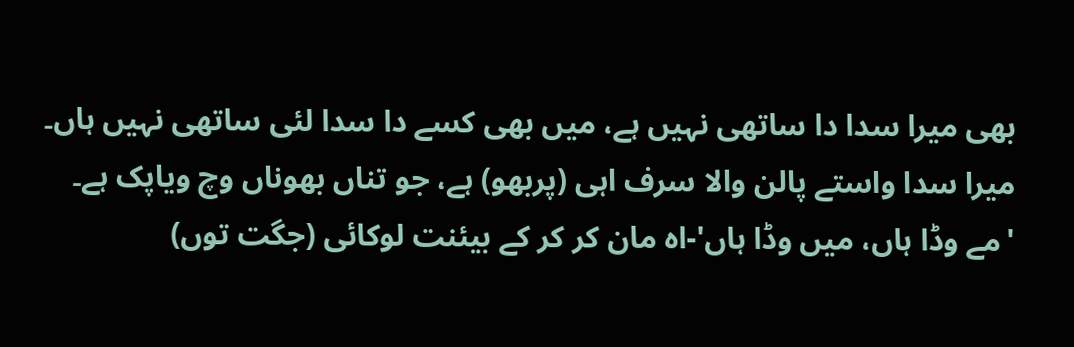بھی میرا سدا دا ساتھی نہیں ہے، میں بھی کسے دا سدا لئی ساتھی نہیں ہاں۔
میرا سدا واستے پالن والا سرف اہی (پربھو) ہے، جو تناں بھوناں وچ ویاپک ہے۔
'مے وڈا ہاں، میں وڈا ہاں'-اہ مان کر کر کے بیئنت لوکائی (جگت توں)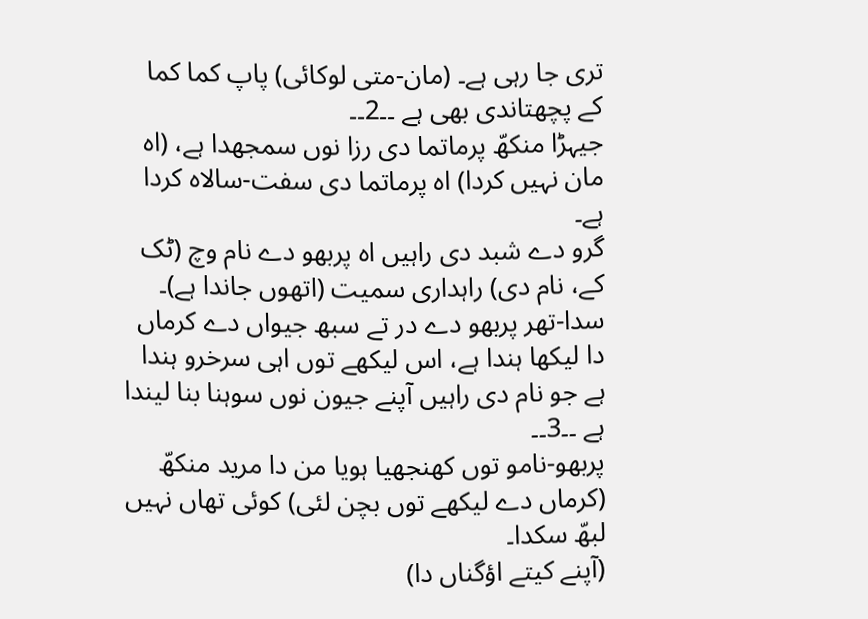تری جا رہی ہے۔ (مان-متی لوکائی) پاپ کما کما کے پچھتاندی بھی ہے ۔۔2۔۔
جیہڑا منکھّ پرماتما دی رزا نوں سمجھدا ہے، (اہ مان نہیں کردا) اہ پرماتما دی سفت-سالاہ کردا ہے۔
گرو دے شبد دی راہیں اہ پربھو دے نام وچ (ٹک کے، نام دی) راہداری سمیت (اتھوں جاندا ہے)۔
سدا-تھر پربھو دے در تے سبھ جیواں دے کرماں دا لیکھا ہندا ہے، اس لیکھے توں اہی سرخرو ہندا ہے جو نام دی راہیں آپنے جیون نوں سوہنا بنا لیندا ہے ۔۔3۔۔
پربھو-نامو توں کھنجھیا ہویا من دا مرید منکھّ (کرماں دے لیکھے توں بچن لئی) کوئی تھاں نہیں لبھّ سکدا۔
(آپنے کیتے اؤگناں دا)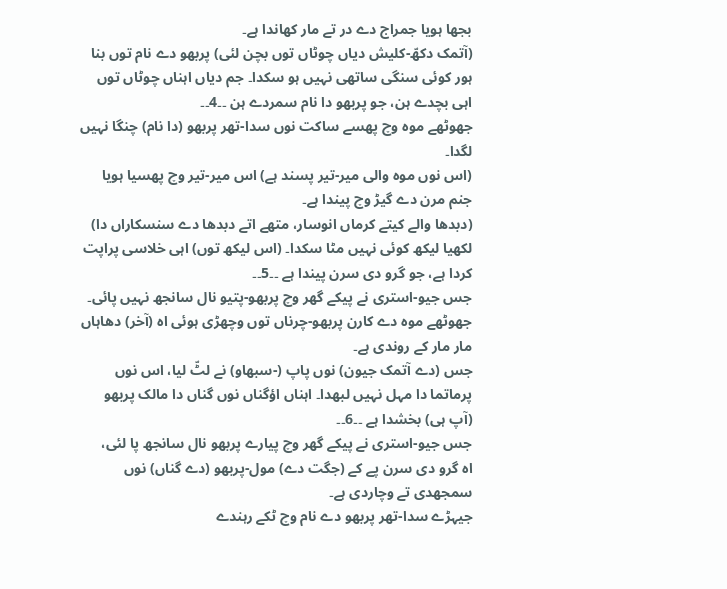بجھا ہویا جمراج دے در تے مار کھاندا ہے۔
(آتمک دکھّ-کلیش دیاں چوٹاں توں بچن لئی) پربھو دے نام توں بنا ہور کوئی سنگی ساتھی نہیں ہو سکدا۔ جم دیاں اہناں چوٹاں توں اہی بچدے ہن، جو پربھو دا نام سمردے ہن ۔۔4۔۔
جھوٹھے موہ وچ پھسے ساکت نوں سدا-تھر پربھو (دا نام) چنگا نہیں لگدا۔
(اس نوں موہ والی میر-تیر پسند ہے) اس میر-تیر وچ پھسیا ہویا جنم مرن دے گیڑ وچ پیندا ہے۔
(دبدھا والے کیتے کرماں انوسار، متھے اتے دبدھا دے سنسکاراں دا) لکھیا لیکھ کوئی نہیں مٹا سکدا۔ (اس لیکھ توں) اہی خلاسی پراپت کردا ہے، جو گرو دی سرن پیندا ہے ۔۔5۔۔
جس جیو-استری نے پیکے گھر وچ پربھو-پتیو نال سانجھ نہیں پائی۔
جھوٹھے موہ دے کارن پربھو-چرناں توں وچھڑی ہوئی اہ (آخر) دھاہاں مار مار کے روندی ہے۔
جس (دے آتمک جیون) نوں پاپ (-سبھاو) نے لٹّ لیا، اس نوں پرماتما دا مہل نہیں لبھدا۔ اہناں اؤگناں نوں گناں دا مالک پربھو (آپ ہی) بخشدا ہے ۔۔6۔۔
جس جیو-استری نے پیکے گھر وچ پیارے پربھو نال سانجھ پا لئی،
اہ گرو دی سرن پے کے (جگت دے) مول-پربھو (دے گناں) نوں سمجھدی تے وچاردی ہے۔
جیہڑے سدا-تھر پربھو دے نام وچ ٹکے رہندے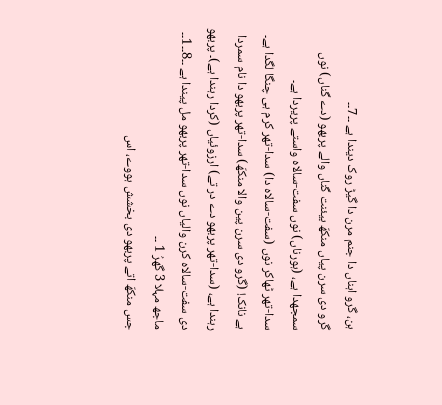ہن، گرو اہناں دا جنم مرن دا گیڑ روک دیندا ہے ۔۔7۔۔
گرو دی سرن پیاں منکھّ بیئنت گناں والے پربھو (دے گناں) نوں سمجھدا ہے، (ہورناں) نوں سفت-سالاہ واستے پریردا ہے۔
سدا-تھر ٹھاکر نوں (سفت-سالاہ دا) سدا-تھر کرم ہی چنگا لگدا ہے۔
ہے نانک! (گرو دی سرن پین والا منکھّ) سدا-تھر پربھو دا نام سمردا رہندا ہے، (سدا-تھر پربھو دے در تے) ارزوئیاں (کردا رہندا ہے)۔ پربھو دی سفت-سالاہ کرن والیاں نوں سدا-تھر پربھو مل پیندا ہے ۔۔8۔۔1۔۔
ماجھ مہلا 3 گھرُ 1 ۔۔
جس منکھّ اتے پربھو دی بخشش ہووے، اس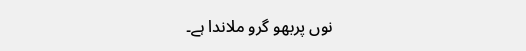نوں پربھو گرو ملاندا ہے۔